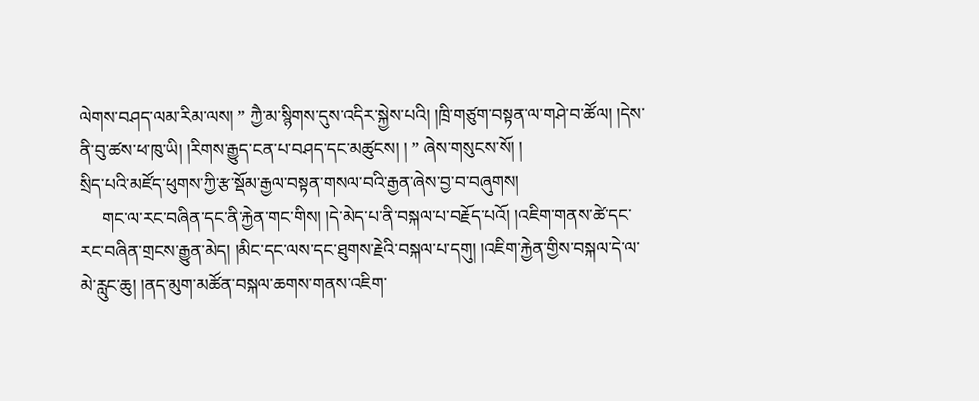ལེགས་བཤད་ལམ་རིམ་ལས། ” ཀྱཻ་མ་སྙིགས་དུས་འདིར་སྐྱེས་པའི། །ཁྲི་གཙུག་བསྟན་ལ་གཤེ་བ་ཚོལ། །དེས་ནི་བུ་ཚས་ཕ་ཁུ་ཡི། །རིགས་རྒྱུད་ངན་པ་བཤད་དང་མཚུངས། ། ” ཞེས་གསུངས་སོ། །
སྲིད་པའི་མཛོད་ཕུགས་ཀྱི་རྩ་སྡོམ་རྒྱལ་བསྟན་གསལ་བའི་རྒྱན་ཞེས་བྱ་བ་བཞུགས།
     གང་ལ་རང་བཞིན་དང་ནི་རྐྱེན་གང་གིས། །དེ་མེད་པ་ནི་བསྐལ་པ་བརྗོད་པའོ། །འཇིག་གནས་ཚེ་དང་རང་བཞིན་གྲངས་རྒྱུན་མེད། །མིང་དང་ལས་དང་ཐུགས་རྗེའི་བསྐལ་པ་དགུ། །འཇིག་རྐྱེན་གྱིས་བསྐལ་དེ་ལ་མེ་རླུང་ཆུ། །ནད་མུག་མཚོན་བསྐལ་ཆགས་གནས་འཇིག་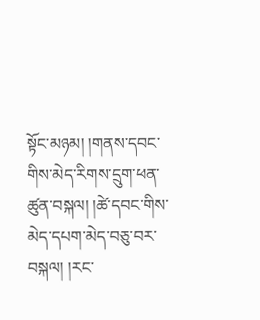སྟོང་མཉམ། །གནས་དབང་གིས་མེད་རིགས་དྲུག་ཕན་ཚུན་བསྐལ། །ཚེ་དབང་གིས་མེད་དཔག་མེད་བཅུ་བར་བསྐལ། །རང་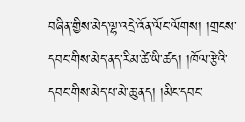བཞིན་གྱིས་མེད་ལྷ་འདྲེ་འོན་ལོང་ལོགས། །གྲངས་དབང་གིས་མེད་ནད་རིམ་ཚེ་ཡི་ཚད། །ཁོལ་རྩེའི་དབང་གིས་མེད་པ་མེ་ཆུ་ནད། །མིང་དབང་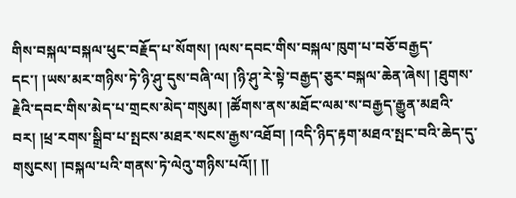གིས་བསྐལ་བསྐལ་ཕུང་བརྗོད་པ་སོགས། །ལས་དབང་གིས་བསྐལ་ཁུག་པ་བཅོ་བརྒྱད་དང་། །ཡས་མར་གཉིས་ཏེ་ཉི་ཤུ་དུས་བཞི་ལ། །ཉི་ཤུ་རེ་སྟེ་བརྒྱད་ཅུར་བསྐལ་ཆེན་ཞེས། །ཐུགས་རྗེའི་དབང་གིས་མེད་པ་གྲངས་མེད་གསུམ། །ཚོགས་ནས་མཐོང་ལམ་ས་བརྒྱད་རྒྱུན་མཐའི་བར། །ཕྲ་རགས་སྒྲིབ་པ་སྤངས་མཐར་སངས་རྒྱས་འཐོབ། །འདི་ཉིད་རྟག་མཐའ་སྤང་བའི་ཆེད་དུ་གསུངས། །བསྐལ་པའི་གནས་ཏེ་ལེའུ་གཉིས་པའོ།། །།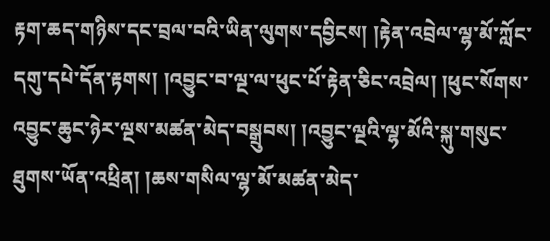རྟག་ཆད་གཉིས་དང་བྲལ་བའི་ཡིན་ལུགས་དབྱིངས། །རྟེན་འབྲེལ་ལྷ་མོ་ཀློང་དགུ་དཔེ་དོན་རྟགས། །འབྱུང་བ་ལྔ་ལ་ཕུང་པོ་རྟེན་ཅིང་འབྲེལ། །ཕུང་སོགས་འབྱུང་ཆུང་ཉེར་ལྔས་མཚན་མེད་བསྒྲུབས། །འབྱུང་ལྔའི་ལྷ་མོའི་སྐུ་གསུང་ཐུགས་ཡོན་འཕྲིན། །ཆས་གསིལ་ལྷ་མོ་མཚན་མེད་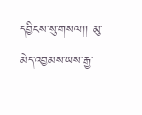དབྱིངས་སུ་གསལ།། མུ་མེད་འབྱམས་ཡས་རྒྱ་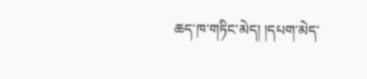ཆད་ཁ་གཏིང་མེད། །དཔག་མེད་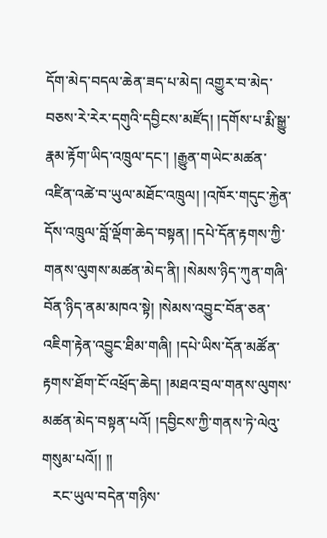དོག་མེད་བདལ་ཆེན་ཟད་པ་མེད། འགྱུར་བ་མེད་བཅས་རེ་རེར་དགུའི་དབྱིངས་མཛོད། །དགོས་པ་རྨི་སྒྱུ་རྣམ་རྟོག་ཡིད་འཁྲུལ་དང་། །རྒྱུན་གཡེང་མཚན་འཛིན་འཚེ་བ་ཡུལ་མཐོང་འཁྲུལ། །འཁོར་གདུང་རྐྱེན་དོས་འཁྲུལ་བློ་ལྡོག་ཆེད་བསྟན། །དཔེ་དོན་རྟགས་ཀྱི་གནས་ལུགས་མཚན་མེད་ནི། །སེམས་ཉིད་ཀུན་གཞི་བོན་ཉིད་ནམ་མཁའ་སྟེ། །སེམས་འབྱུང་བོན་ཅན་འཇིག་རྟེན་འབྱུང་ཐིམ་གཞི། །དཔེ་ཡིས་དོན་མཚོན་རྟགས་ཐོག་ངོ་འཕྲོད་ཆེད། །མཐའ་བྲལ་གནས་ལུགས་མཚན་མེད་བསྟན་པའོ། །དབྱིངས་ཀྱི་གནས་ཏེ་ལེའུ་གསུམ་པའོ།། །།
   རང་ཡུལ་བདེན་གཉིས་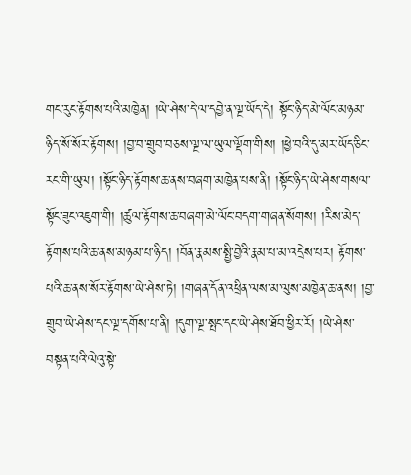གང་རུང་རྟོགས་པའི་མཁྱེན། །ཡེ་ཤེས་དེ་ལ་དབྱེ་ན་ལྔ་ཡོད་དེ། སྟོང་ཉིད་མེ་ལོང་མཉམ་ཉིད་སོ་སོར་རྟོགས། །བྱ་བ་གྲུབ་བཅས་ལྔ་ལ་ཡུལ་ལྡོག་གིས། །ཕྱེ་བའི་དུ་མར་ཡོད་ཅིང་རང་གི་ཡུལ། །སྟོང་ཉིད་རྟོགས་ཆ་ནས་བཞག་མཁྱེན་པས་ནི། །སྟོང་ཉིད་ཡེ་ཤེས་གསལ་སྟོང་ཟུང་འཇུག་གི། །ཚུལ་རྟོགས་ཆ་བཞག་མེ་ལོང་བདག་གཞན་སོགས། །རིས་མེད་རྟོགས་པའི་ཆ་ནས་མཉམ་པ་ཉིད། །བོན་རྣམས་སྤྱི་བྱེའི་རྣམ་པ་མ་འདྲེས་པར། རྟོགས་པའི་ཆ་ནས་སོར་རྟོགས་ཡེ་ཤེས་ཏེ། །གཞན་དོན་འཕྲིན་ལས་མ་ལུས་མཁྱེན་ཆ་ནས། །བྱ་གྲུབ་ཡེ་ཤེས་དང་ལྔ་དགོས་པ་ནི། །དུག་ལྔ་སྤང་དང་ཡེ་ཤེས་ཐོབ་ཕྱིར་རོ། །ཡེ་ཤེས་བསྟན་པའི་ལེའུ་སྟེ་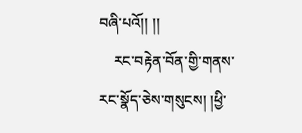བཞི་པའོ།། །།
    རང་བརྟེན་བོན་གྱི་གནས་རང་སྣོད་ཅེས་གསུངས། །ཕྱི་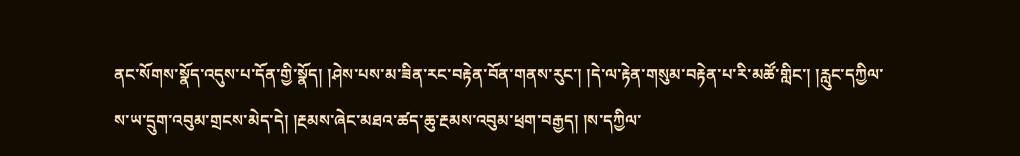ནང་སོགས་སྣོད་འདུས་པ་དོན་གྱི་སྣོད། །ཤེས་པས་མ་ཟིན་རང་བརྟེན་བོན་གནས་རུང་། །དེ་ལ་རྟེན་གསུམ་བརྟེན་པ་རི་མཚོ་གླིང་། །རླུང་དཀྱིལ་ས་ཡ་དྲུག་འབུམ་གྲངས་མེད་དེ། །རྔམས་ཞེང་མཐའ་ཚད་ཆུ་རྔམས་འབུམ་ཕྲག་བརྒྱད། །ས་དཀྱིལ་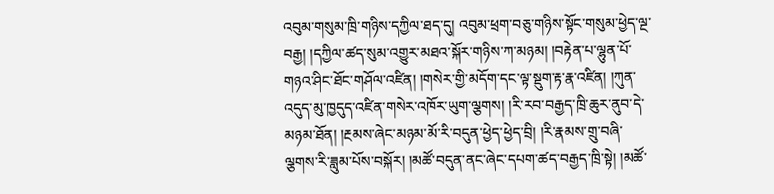འབུམ་གསུམ་ཁྲི་གཉིས་དཀྱིལ་ཐད་དུ། འབུམ་ཕྲག་བཅུ་གཉིས་སྟོང་གསུམ་ཕྱེད་ལྔ་བརྒྱ། །དཀྱིལ་ཚད་སུམ་འགྱུར་མཐའ་སྐོར་གཉིས་ཀ་མཉམ། །བརྟེན་པ་ལྷུན་པོ་གཉའ་ཤིང་ཐོང་གཤོལ་འཛིན། །གསེར་གྱི་མདོག་དང་ལྟ་སྡུག་རྟ་རྣ་འཛིན། །ཀུན་འདུད་མུ་ཁྱདུད་འཛིན་གསེར་འཁོར་ཡུག་ལྕགས། །རི་རབ་བརྒྱད་ཁྲི་ཆུར་ནུབ་དེ་མཉམ་ཐོན། །རྔམས་ཞེང་མཉམ་མོ་རི་བདུན་ཕྱེད་ཕྱེད་བྲི། །རི་རྣམས་གྲུ་བཞི་ལྕགས་རི་ཟླུམ་པོས་བསྐོར། །མཚོ་བདུན་ནང་ཞེང་དཔག་ཚད་བརྒྱད་ཁྲི་སྟེ། །མཚོ་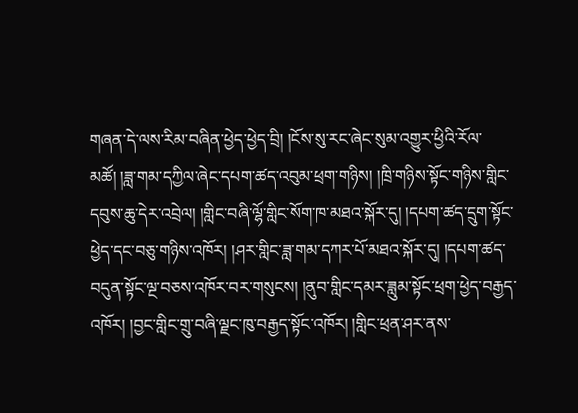གཞན་དེ་ལས་རིམ་བཞིན་ཕྱེད་ཕྱེད་བྲི། །ངོས་སུ་རང་ཞེང་སུམ་འགྱུར་ཕྱིའི་རོལ་མཚོ། །ཟླ་གམ་དཀྱིལ་ཞེང་དཔག་ཚད་འབུམ་ཕྲག་གཉིས། །ཁྲི་གཉིས་སྟོང་གཉིས་གླིང་དབུས་ཆུ་དེར་འབྲེལ། །གླིང་བཞི་ལྷོ་གླིང་སོག་ཁ་མཐའ་སྐོར་དུ། །དཔག་ཚད་དྲུག་སྟོང་ཕྱེད་དང་བཅུ་གཉིས་འཁོར། །ཤར་གླིང་ཟླ་གམ་དཀར་པོ་མཐའ་སྐོར་དུ། །དཔག་ཚད་བདུན་སྟོང་ལྔ་བཅས་འཁོར་བར་གསུངས། །ནུབ་གླིང་དམར་ཟླུམ་སྟོང་ཕྲག་ཕྱེད་བརྒྱད་འཁོར། །བྱང་གླིང་གྲུ་བཞི་ལྗང་ཁུ་བརྒྱད་སྟོང་འཁོར། །གླིང་ཕྲན་ཤར་ནས་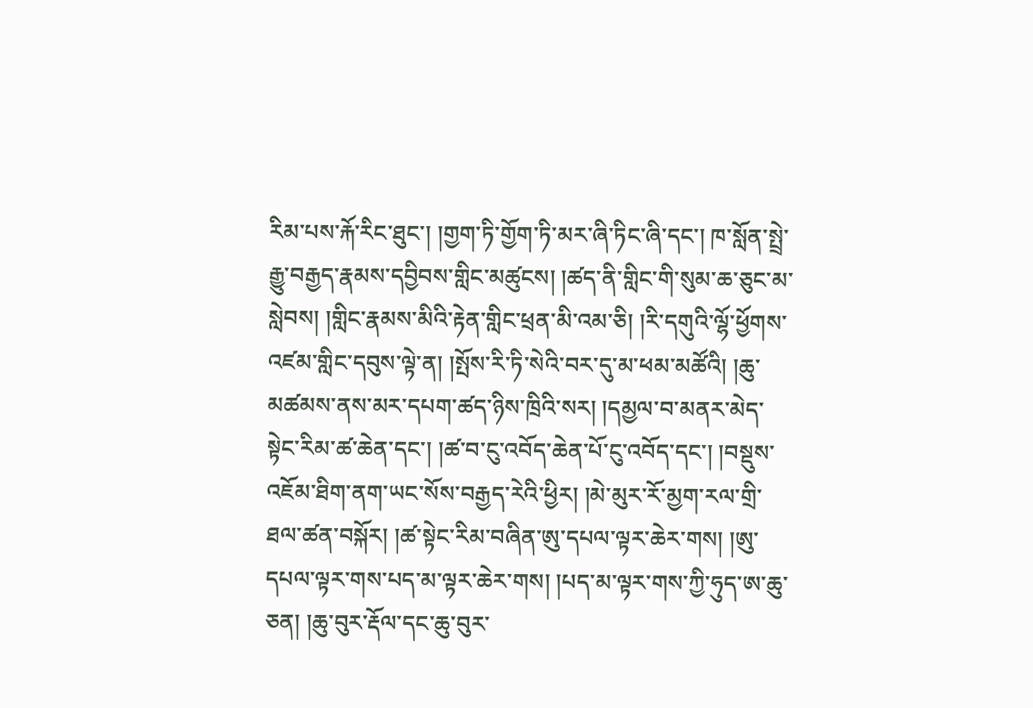རིམ་པས་རྐོ་རིང་ཐུང་། །གྱག་ཏི་གྱོག་ཏི་མར་ཞི་ཏིང་ཞི་དང་། ཁ་སློན་སྤྲེ་རྒྱུ་བརྒྱད་རྣམས་དབྱིབས་གླིང་མཚུངས། །ཚད་ནི་གླིང་གི་སུམ་ཆ་ཅུང་མ་སླེབས། །གླིང་རྣམས་མིའི་རྟེན་གླིང་ཕྲན་མི་འམ་ཅི། །རི་དགུའི་ལྷོ་ཕྱོགས་འཛམ་གླིང་དབུས་ལྟེ་ན། །སྤོས་རི་ཏི་སེའི་བར་དུ་མ་ཕམ་མཚོའི། །ཆུ་མཚམས་ནས་མར་དཔག་ཚད་ཉིས་ཁྲིའི་སར། །དམྱལ་བ་མནར་མེད་སྟེང་རིམ་ཚ་ཆེན་དང་། །ཚ་བ་ངུ་འབོད་ཆེན་པོ་ངུ་འབོད་དང་། །བསྡུས་འཇོམ་ཐིག་ནག་ཡང་སོས་བརྒྱད་རེའི་ཕྱིར། །མེ་མུར་རོ་མྱག་རལ་གྲི་ཐལ་ཚན་བསྐོར། །ཚ་སྟེང་རིམ་བཞིན་ཨུ་དཔལ་ལྟར་ཆེར་གས། །ཨུ་དཔལ་ལྟར་གས་པད་མ་ལྟར་ཆེར་གས། །པད་མ་ལྟར་གས་ཀྱི་ཧུད་ཨ་ཆུ་ཅན། །ཆུ་བུར་རྡོལ་དང་ཆུ་བུར་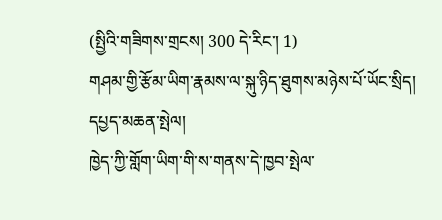(སྤྱིའི་གཟིགས་གྲངས། 300 དེ་རིང་། 1)
གཤམ་གྱི་རྩོམ་ཡིག་རྣམས་ལ་སྐུ་ཉིད་ཐུགས་མཉེས་པོ་ཡོང་སྲིད།
དཔྱད་མཆན་སྤེལ།
ཁྱེད་ཀྱི་གློག་ཡིག་གི་ས་གནས་དེ་ཁྱབ་སྤེལ་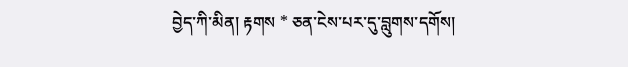བྱེད་ཀི་མིན། རྟགས * ཅན་ངེས་པར་དུ་བླུགས་དགོས།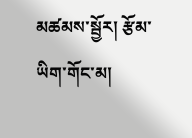མཚམས་སྦྱོར། རྩོམ་ཡིག་གོང་མ།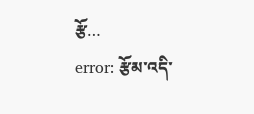རྩོ…
error: རྩོམ་འདི་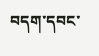བདག་དབང་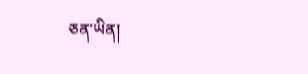ཅན་ཡིན།